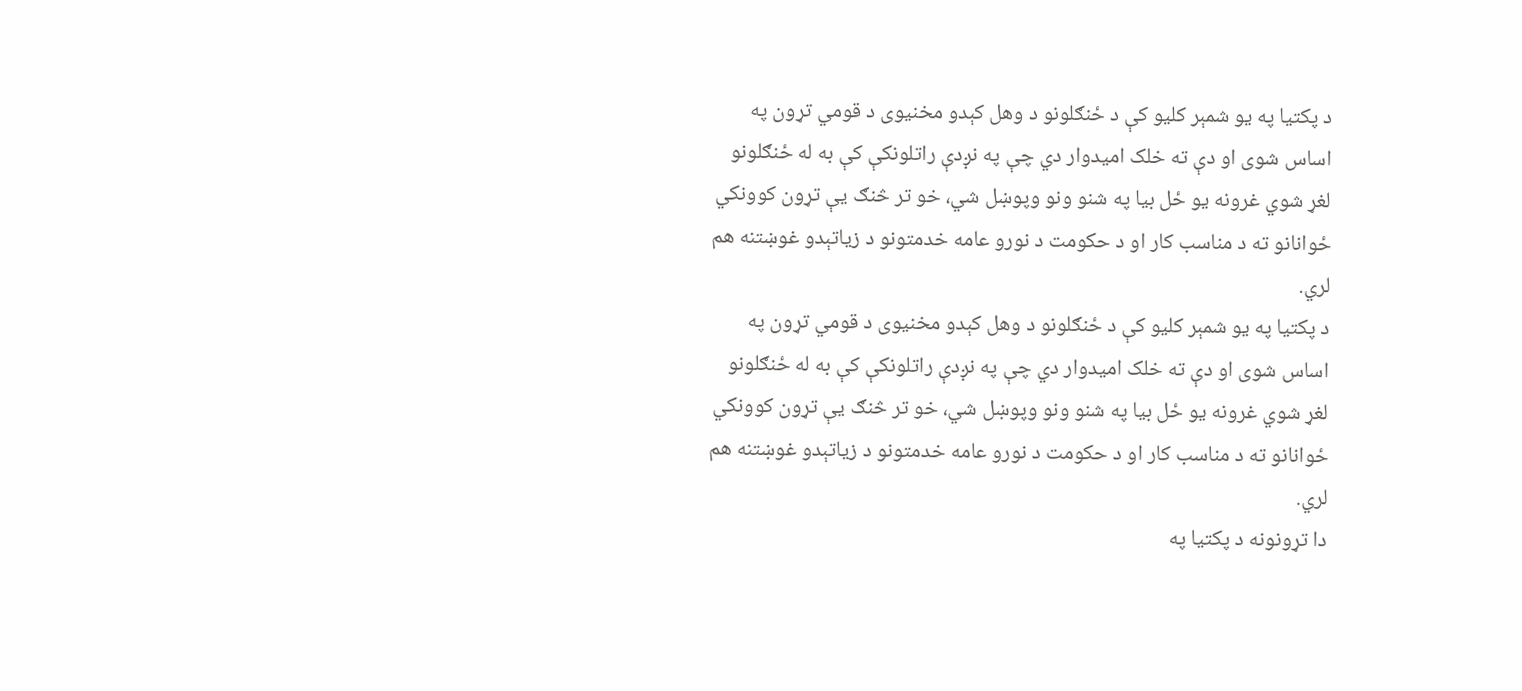د پکتيا په يو شمېر کليو کې د ځنګلونو د وهل کېدو مخنيوی د قومي تړون په اساس شوی او دې ته خلک اميدوار دي چې په نږدې راتلونکې کې به له ځنګلونو لغړ شوي غرونه يو ځل بيا په شنو ونو وپوښل شي، خو تر څنګ يې تړون کوونکي ځوانانو ته د مناسب کار او د حکومت د نورو عامه خدمتونو د زياتېدو غوښتنه هم لري.
د پکتيا په يو شمېر کليو کې د ځنګلونو د وهل کېدو مخنيوی د قومي تړون په اساس شوی او دې ته خلک اميدوار دي چې په نږدې راتلونکې کې به له ځنګلونو لغړ شوي غرونه يو ځل بيا په شنو ونو وپوښل شي، خو تر څنګ يې تړون کوونکي ځوانانو ته د مناسب کار او د حکومت د نورو عامه خدمتونو د زياتېدو غوښتنه هم لري.
دا تړونونه د پکتيا په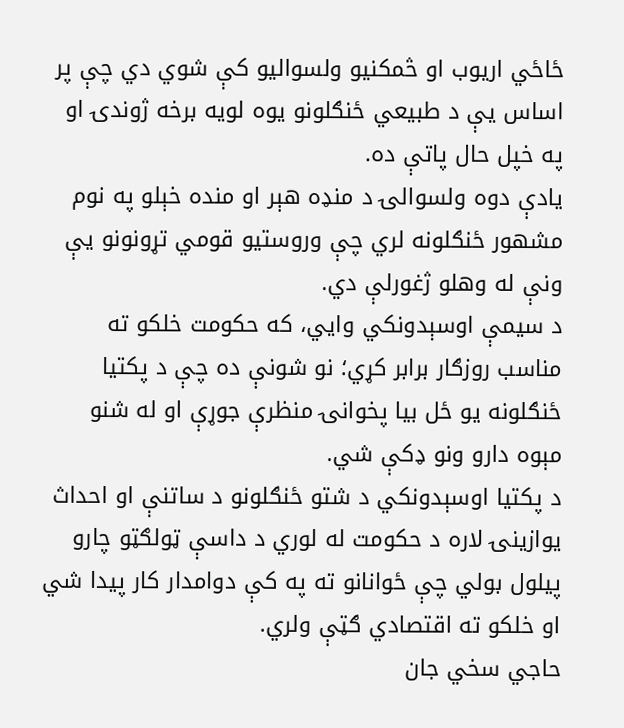ځاځي اريوب او څمکنيو ولسواليو کې شوي دي چې پر اساس يې د طبيعي ځنګلونو يوه لويه برخه ژوندۍ او په خپل حال پاتې ده.
يادې دوه ولسوالۍ د منډه هېر او منده خېلو په نوم مشهور ځنګلونه لري چې وروستيو قومي تړونونو يې ونې له وهلو ژغورلې دي.
د سيمې اوسېدونکي وايي، که حکومت خلکو ته مناسب روزګار برابر کړي؛ نو شونې ده چې د پکتيا ځنګلونه يو ځل بيا پخوانۍ منظرې جوړې او له شنو مېوه دارو ونو ډكې شي.
د پکتيا اوسېدونکي د شتو ځنګلونو د ساتنې او احداث يوازينۍ لاره د حکومت له لوري د داسې ټولګټو چارو پيلول بولي چې ځوانانو ته په کې دوامدار کار پيدا شي او خلکو ته اقتصادي ګټې ولري.
حاجي سخي جان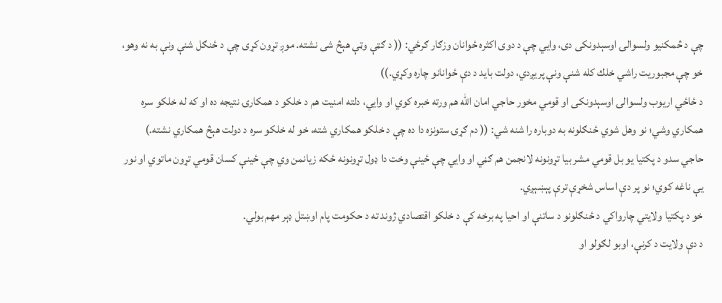چې د څمکنيو ولسوالۍ اوسېدونکی دی، وايي چې د دوى اکثره ځوانان وزګار ګرځي: (( د ګټې وټې هېڅ شی نشته. موږ تړون کړی چې د ځنګل شنې ونې به نه وهو، خو چې مجبوريت راشي خلك كله شنې ونې پريږدي، دولت بايد د دې ځوانانو چاره وكړي.))
د ځاځي اريوب ولسوالۍ اوسېدونکی او قومي مخور حاجي امان الله هم ورته خبره کوي او وايي، دلته امنيت هم د خلکو د همکارۍ نتيجه ده او که له خلکو سره همکاري وشي؛ نو وهل شوي ځنګلونه به دوباره را شنه شي: (( دم ګړۍ ستونزه دا ده چې د خلكو همكاري شته، خو له خلكو سره د دولت هېڅ همكاري نشته.)
حاجي سدو د پکتيا يو بل قومي مشر بيا تړونونه لانجمن هم ګڼي او وايي چې ځينې وخت دا ډول تړونونه ځكه زيانمن وي چې ځينې کسان قومي تړون ماتوي او نور يې ناغه کوي؛ نو پر دې اساس شخړې ترې پېښېږي.
خو د پکتيا ولايتي چارواکي د ځنګلونو د ساتنې او احيا په برخه کې د خلکو اقتصادي ژوند ته د حکومت پام اوښتل ډېر مهم بولي.
د دې ولايت د کرنې، اوبو لګولو او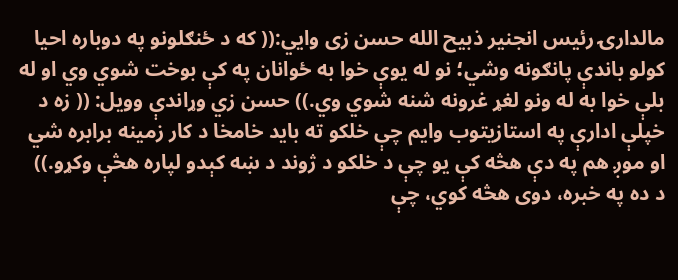مالدارۍ رئيس انجنير ذبيح الله حسن زی وايي:(( که د ځنګلونو په دوباره احيا کولو باندې پانګونه وشي؛ نو له يوې خوا به ځوانان په کې بوخت شوي وي او له بلې خوا به له ونو لغړ غرونه شنه شوي وي.)) حسن زي وړاندې وويل: (( زه د خپلې ادارې په استازيتوب وايم چې خلکو ته بايد خامخا د کار زمينه برابره شي او موږ هم په دې هڅه کې يو چې د خلکو د ژوند د ښه کېدو لپاره هڅې وکړو.))
د ده په خبره، دوى هڅه کوي، چې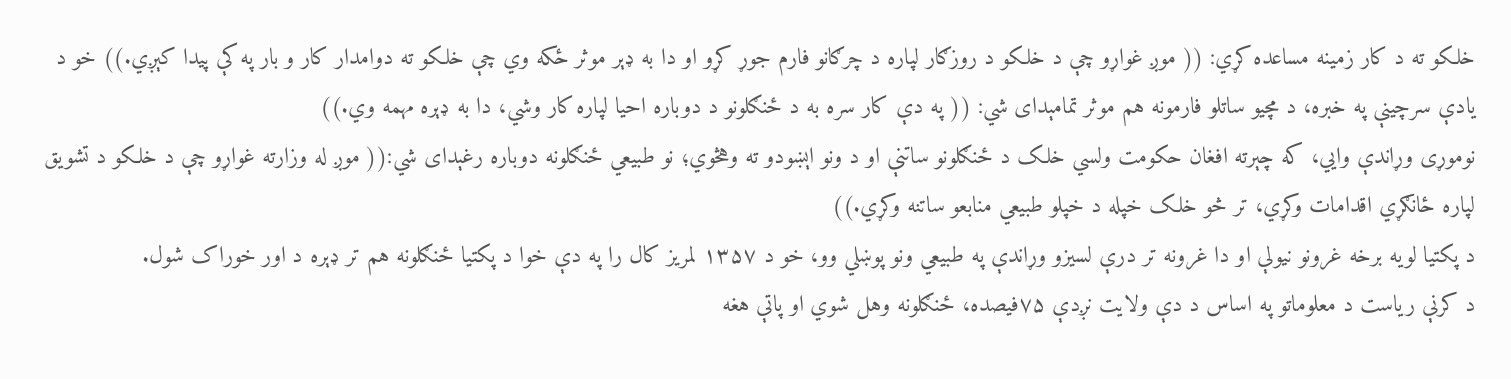خلکو ته د كار زمينه مساعده كړي: (( موږ غواړو چې د خلكو د روزګار لپاره د چرګانو فارم جوړ کړو او دا به ډېر موثر ځکه وي چې خلکو ته دوامدار کار و بار په كې پيدا کېږي.)) خو د يادې سرچينې په خبره، د مچيو ساتلو فارمونه هم موثر تمامېدای شي: (( په دې كار سره به د ځنګلونو د دوباره احيا لپاره کار وشي، دا به ډېره مهمه وي.))
نوموړی وړاندې وايي، که چېرته افغان حکومت ولسي خلک د ځنګلونو ساتنې او د ونو اېښودو ته وهڅوي؛ نو طبيعي ځنګلونه دوباره رغېدای شي:(( موږ له وزارته غواړو چې د خلکو د تشويق لپاره ځانګړي اقدامات وکړي، تر څو خلک خپله د خپلو طبيعي منابعو ساتنه وکړي.))
د پکتيا لويه برخه غرونو نيولې او دا غرونه تر درې لسيزو وړاندې په طبيعي ونو پوښلي وو، خو د ۱۳۵۷ لمريز کال را په دې خوا د پکتيا ځنګلونه هم تر ډېره د اور خوراک شول.
د کرنې رياست د معلوماتو په اساس د دې ولايت نږدې ۷۵فيصده، ځنګلونه وهل شوي او پاتې هغه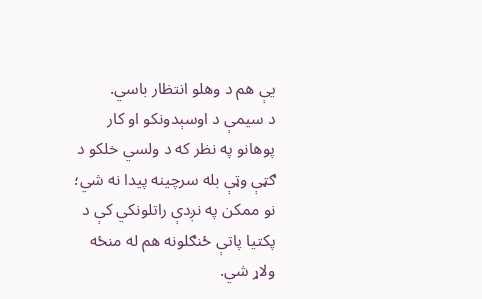يې هم د وهلو انتظار باسي.
د سيمې د اوسېدونکو او کار پوهانو په نظر که د ولسي خلکو د ګټې وټې بله سرچينه پيدا نه شي؛ نو ممکن په نږدې راتلونکي کې د پکتيا پاتې ځنګلونه هم له منځه ولاړ شي.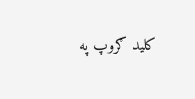کلید ګروپ په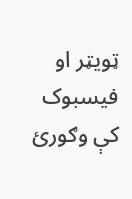ټویټر او فیسبوک کې وګورئ